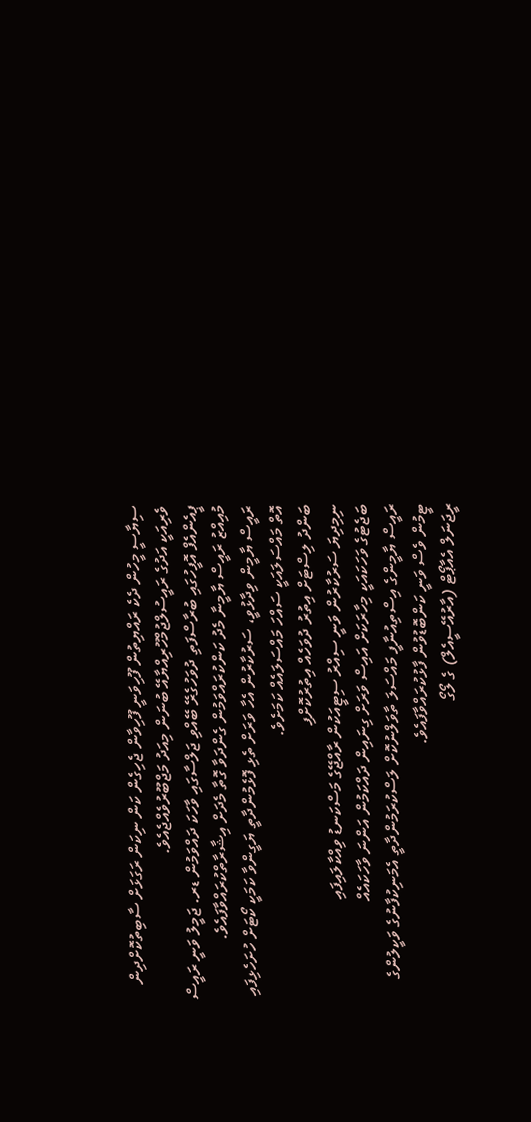ސިޔާސީ މީހުން ދެކެ ރައްޔިތުން ފޫހިވަނީ ފޫހިވާން ޖެހިގެން ކަން ނިކަން ރަގަޅަށް ސާބިތުކޮށްދިން ވެރިއަކީ އަދުގެ ރައީސުލްޖުމްހޫރިއްޔާއޭ ބުނަން މިއަދު މަޖްބޫރުވެއްޖެއެވެ.
ޕީއެންއެފް އޮފީހުގައި ބުރާސްފަތި ދުވަހުގެރޭ ބޭއްވި ޖަލްސާގައި ވާހަކަ ދައްވަމުން ޑރ. ޖަމީލު ވަނީ ރައީސް މުއިއްޒު ރައީސް ޔާމީނާ މެދު ކަންކުރައްވަމުން ގެންދަވާ ގޮތާ މެދަށް އިޝާރާތްކުރައްވާފައެވެ.
ރައީސް ޔާމީން ވިދާޅުވީ، ސަރުކާރުން އެހާ ވަރަށް ތެޅި ފޮޅެމުންދާތީ ޔަގީންވާ ކަމަކީ ކޯޓަށް ހުށަހެޅިފައި އޮތް މައްސަލައަކީ ސައްހަ މައްސަލައެއް ކަމަށެވެ.
ބަންދު ލިސްޓަށް އިތުރު ދުވަހެއް އިތުރުކޮށްފި
ނިމިދިޔަ ސަރުކާރުން ވަނީ ސިއްރު ސިޓީއަކުން ރާއްޖޭގެ މަސްކަނޑު ވިއްކާލައިފައި
ބަޖެޓުގެ ވަހަކައަކީ މިހާރަކަށް އައިސް ވަރަށް ގިނައިން ދައްކަމުން އަންނަ ވާހަކައެއް
ރައީސް ޔާމީންގެ އިސްތިއުނާފީ މައްސަލަ ތާވަލްނުކޮށް ލަސްކުރަމުންދާތީ އެމަނިކުފާނުގެ ވަކީލުންގެ ޓީމުން ވެސް ވަނީ ކަންބޮޑުވުން ފާޅުކުރައްވާފައެވެ.
ރީޖަނަލް އެއާޕޯޓް (އާރުއޭސީއެލް) ގެ ލޯގޯ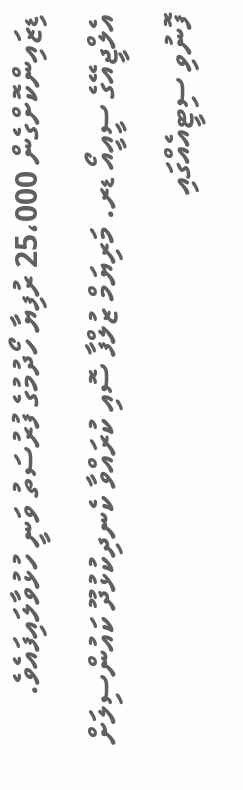ޑިޒައިންކޮށްގެން 25،000 ރުފިޔާ ހޯދުމުގެ ފުރުސަތު ވަނީ ހުޅުވާލައިފައެވެ.
އެލްޖީއޭގެ ސީއީއޯ ޑރ. މަރިޔަމް ޒުލްފާ ސޮއި ކުރައްވާ ކެނދިކުޅުދޫ ކައުންސިލަށް ފޮނުވި ސިޓީއެއްގައި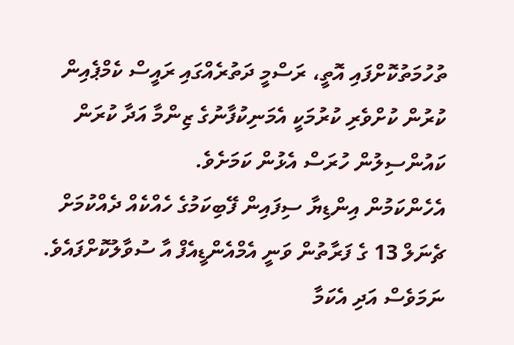ތުހުމަތުކޮށްފައި އޮތީ، ރަސްމީ ދަތުރެއްގައި ރައީސް ކެމްޕެއިން ކުރުން ކުށްވެރި ކުރުމަކީ އެމަނިކުފާނުގެ ޒިންމާ އަދާ ކުރަން ކައުންސިލުން ހުރަސް އެޅުން ކަމަށެވެ.
އެހެންކަމުން އިންޑިޔާ ސިފައިން ފޭބިކަމުގެ ހެއްކެއް ދެއްކުމަށް ޗެނަލް 13 ގެ ފަރާތުން ވަނީ އެމްއެންޑީއެފް އާ ސުވާލުކޮށްފައެވެ. ނަމަވެސް އަދި އެކަމާ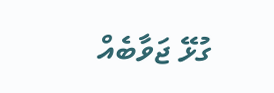ގުޅޭ ޖަވާބެއް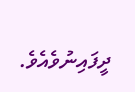ދީފައިނުވެއެވެ.